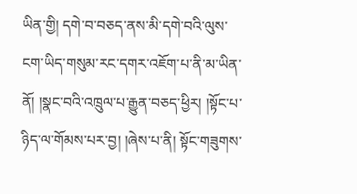ཡིན་གྱི། དགེ་བ་བཅད་ནས་མི་དགེ་བའི་ལུས་ངག་ཡིད་གསུམ་རང་དགར་འཇོག་པ་ནི་མ་ཡིན་ནོ། །སྣང་བའི་འཁྲུལ་པ་རྒྱུན་བཅད་ཕྱིར། །སྟོང་པ་ཉིད་ལ་གོམས་པར་བྱ། །ཞེས་པ་ནི། སྟོང་གཟུགས་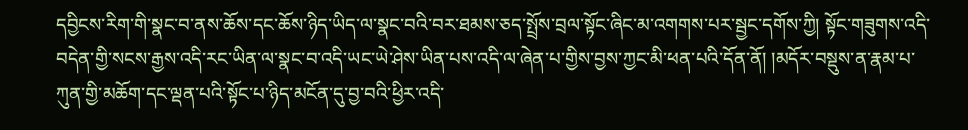དབྱིངས་རིག་གི་སྣང་བ་ནས་ཆོས་དང་ཆོས་ཉིད་ཡིད་ལ་སྣང་བའི་བར་ཐམས་ཅད་སྤྲོས་བྲལ་སྟོང་ཞིང་མ་འགགས་པར་སྦྱང་དགོས་ཀྱི། སྟོང་གཟུགས་འདི་བདེན་གྱི་སངས་རྒྱས་འདི་རང་ཡིན་ལ་སྣང་བ་འདི་ཡང་ཡེ་ཤེས་ཡིན་པས་འདི་ལ་ཞེན་པ་གྱིས་བྱས་ཀྱང་མི་ཕན་པའི་དོན་ནོ། །མདོར་བསྡུས་ན་རྣམ་པ་ཀུན་གྱི་མཆོག་དང་ལྡན་པའི་སྟོང་པ་ཉིད་མངོན་དུ་བྱ་བའི་ཕྱིར་འདི་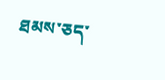ཐམས་ཅད་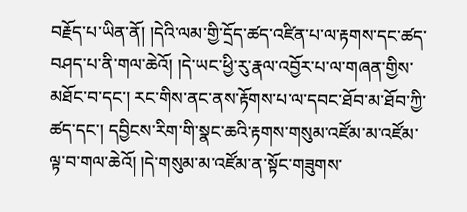བརྗོད་པ་ཡིན་ནོ། །དེའི་ལམ་གྱི་དྲོད་ཚད་འཛིན་པ་ལ་རྟགས་དང་ཚད་བཤད་པ་ནི་གལ་ཆེའོ། །དེ་ཡང་ཕྱི་རུ་རྣལ་འབྱོར་པ་ལ་གཞན་གྱིས་མཐོང་བ་དང་། རང་གིས་ནང་ནས་རྟོགས་པ་ལ་དབང་ཐོབ་མ་ཐོབ་ཀྱི་ཚད་དང་། དབྱིངས་རིག་གི་སྣང་ཆའི་རྟགས་གསུམ་འཛོམ་མ་འཛོམ་ལྟ་བ་གལ་ཆེའོ། །དེ་གསུམ་མ་འཛོམ་ན་སྟོང་གཟུགས་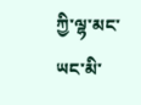ཀྱི་ལྷ་མང་ཡང་མི་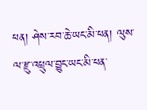ཕན། ཤེས་རབ་ཆེ་ཡང་མི་ཕན། ལུས་ལ་རྫུ་འཕྲུལ་བྱུང་ཡང་མི་ཕན་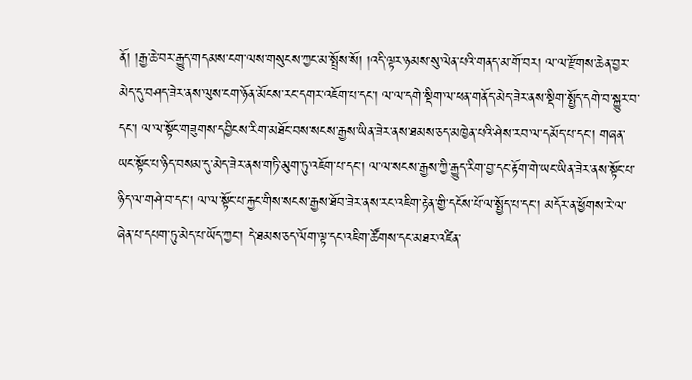ནོ། །རྒྱ་ཆེ་བར་རྒྱུད་གདམས་ངག་ལས་གསུངས་ཀྱང་མ་སྤྲོས་སོ། །འདི་ལྟར་ཉམས་སུ་ལེན་པའི་གནད་མ་གོ་བར། ལ་ལ་རྫོགས་ཆེན་བྱར་མེད་དུ་བཤད་ཟེར་ནས་ལུས་ངག་ཉོན་མོངས་རང་དགར་འཇོག་པ་དང་། ལ་ལ་དགེ་སྡིག་ལ་ཕན་གནོད་མེད་ཟེར་ནས་སྡིག་སྤྱོད་དགེ་བ་སྐྱུར་བ་དང་། ལ་ལ་སྟོང་གཟུགས་དབྱིངས་རིག་མཐོང་བས་སངས་རྒྱས་ཡིན་ཟེར་ནས་ཐམས་ཅད་མཁྱེན་པའི་ཤེས་རབ་ལ་དམོད་པ་དང་། གཞན་ཡང་སྟོང་པ་ཉིད་བསམ་དུ་མེད་ཟེར་ནས་གཏི་མུག་ཏུ་འཇོག་པ་དང་། ལ་ལ་སངས་རྒྱས་ཀྱི་རྒྱུད་རིག་བྱ་དང་རྟོག་གེ་ཡང་ཡིན་ཟེར་ནས་སྟོང་པ་ཉིད་ལ་གཤེ་བ་དང་། ལ་ལ་སྟོང་པ་རྐྱང་གིས་སངས་རྒྱས་ཐོབ་ཟེར་ནས་རང་འཇིག་རྟེན་གྱི་དངོས་པོ་ལ་སྤྱོད་པ་དང་། མདོར་ན་ཕྱོགས་རེ་ལ་ཞེན་པ་དཔག་ཏུ་མེད་པ་ཡོད་ཀྱང་། དེ་ཐམས་ཅད་ལོག་ལྟ་དང་འཇིག་ཚོགས་དང་མཐར་འཛིན་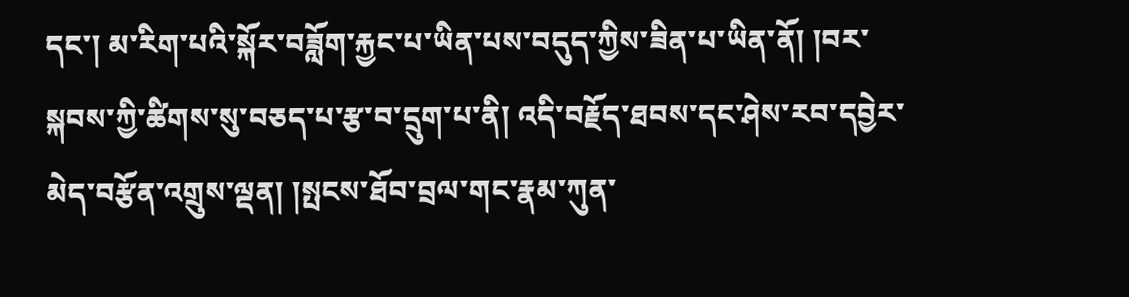དང་། མ་རིག་པའི་སྐོར་བཟློག་རྐྱང་པ་ཡིན་པས་བདུད་ཀྱིས་ཟིན་པ་ཡིན་ནོ། །བར་སྐབས་ཀྱི་ཚིགས་སུ་བཅད་པ་རྩ་བ་དྲུག་པ་ནི། འདི་བརྗོད་ཐབས་དང་ཤེས་རབ་དབྱེར་མེད་བརྩོན་འགྲུས་ལྡན། །སྤངས་ཐོབ་བྲལ་གང་རྣམ་ཀུན་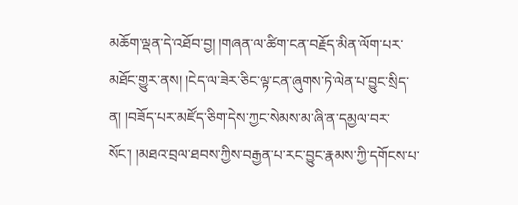མཆོག་ལྡན་དེ་འཐོབ་བྱ། །གཞན་ལ་ཚིག་ངན་བརྗོད་མིན་ལོག་པར་མཐོང་གྱུར་ནས། །ངེད་ལ་ཟེར་ཅིང་ལྟ་ངན་ཞུགས་ཏེ་ལེན་པ་བྱུང་སྲིད་ན། །བཟོད་པར་མཛོད་ཅིག་དེས་ཀྱང་སེམས་མ་ཞི་ན་དམྱལ་བར་སོང་། །མཐའ་བྲལ་ཐབས་ཀྱིས་བརྒྱན་པ་རང་བྱུང་རྣམས་ཀྱི་དགོངས་པ་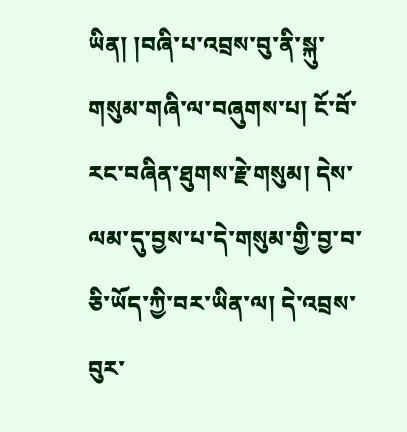ཡིན། །བཞི་པ་འབྲས་བུ་ནི་སྐུ་གསུམ་གཞི་ལ་བཞུགས་པ། ངོ་བོ་རང་བཞིན་ཐུགས་རྗེ་གསུམ། དེས་ལམ་དུ་བྱས་པ་དེ་གསུམ་གྱི་བྱ་བ་ཅི་ཡོད་ཀྱི་བར་ཡིན་ལ། དེ་འབྲས་བུར་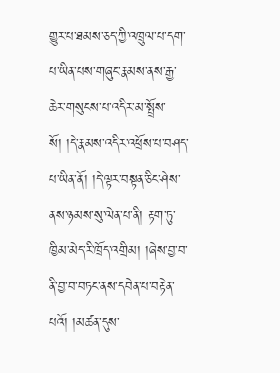གྱུར་པ་ཐམས་ཅད་ཀྱི་འཁྲུལ་པ་དག་པ་ཡིན་པས་གཞུང་རྣམས་ནས་རྒྱ་ཆེར་གསུངས་པ་འདིར་མ་སྤྲོས་སོ། །དེ་རྣམས་འདིར་འཕྲོས་པ་བཤད་པ་ཡིན་ནོ། །དེ་ལྟར་བསྟན་ཅིང་ཤེས་ནས་ཉམས་སུ་ལེན་པ་ནི། རྟག་ཏུ་ཁྱིམ་མེད་རི་ཁྲོད་འགྲིམ། །ཞེས་བྱ་བ་ནི་བྱ་བ་བཏང་ནས་དབེན་པ་བརྟེན་པའོ། །མཚན་དུས་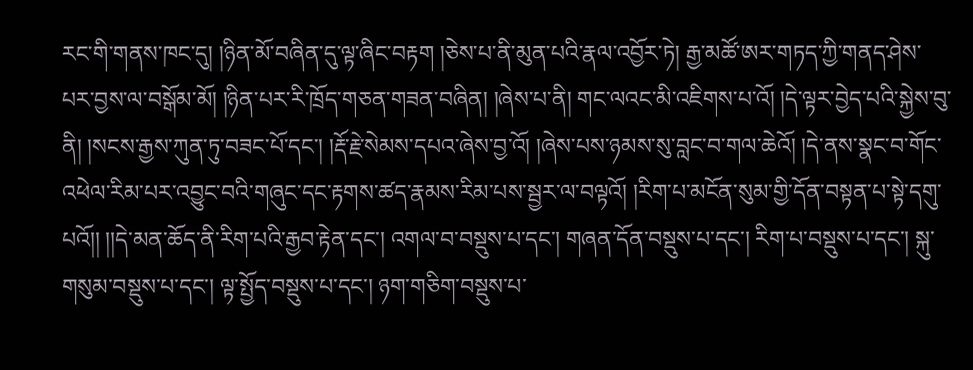རང་གི་གནས་ཁང་དུ། །ཉིན་མོ་བཞིན་དུ་ལྟ་ཞིང་བརྟག །ཅེས་པ་ནི་མུན་པའི་རྣལ་འབྱོར་ཏེ། རྒྱ་མཚོ་ཨར་གཏད་ཀྱི་གནད་ཤེས་པར་བྱས་ལ་བསྒོམ་མོ། །ཉིན་པར་རི་ཁྲོད་གཅན་གཟན་བཞིན། །ཞེས་པ་ནི། གང་ལའང་མི་འཇིགས་པ་འོ། །དེ་ལྟར་བྱེད་པའི་སྐྱེས་བུ་ནི། །སངས་རྒྱས་ཀུན་ཏུ་བཟང་པོ་དང་། །རྡོ་རྗེ་སེམས་དཔའ་ཞེས་བྱ་འོ། །ཞེས་པས་ཉམས་སུ་བླང་བ་གལ་ཆེའོ། །དེ་ནས་སྣང་བ་གོང་འཕེལ་རིམ་པར་འབྱུང་བའི་གཞུང་དང་རྟགས་ཚད་རྣམས་རིམ་པས་སྦྱར་ལ་བལྟའོ། །རིག་པ་མངོན་སུམ་གྱི་དོན་བསྟན་པ་སྟེ་དགུ་པའོ།། །།དེ་མན་ཆོད་ནི་རིག་པའི་རྒྱབ་རྟེན་དང་། འགལ་བ་བསྡུས་པ་དང་། གཞན་དོན་བསྡུས་པ་དང་། རིག་པ་བསྡུས་པ་དང་། སྐུ་གསུམ་བསྡུས་པ་དང་། ལྟ་སྤྱོད་བསྡུས་པ་དང་། ཉག་གཅིག་བསྡུས་པ་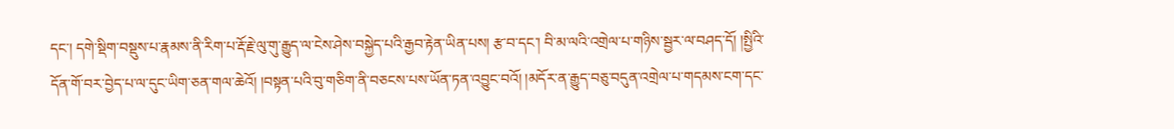དང་། དགེ་སྡིག་བསྡུས་པ་རྣམས་ནི་རིག་པ་རྡོ་རྗེ་ལུ་གུ་རྒྱུད་ལ་ངེས་ཤེས་བསྐྱེད་པའི་རྒྱབ་རྟེན་ཡིན་པས། རྩ་བ་དང་། བི་མ་ལའི་འགྲེལ་པ་གཉིས་སྦྱར་ལ་བཤད་དོ། །སྤྱིའི་དོན་གོ་བར་བྱེད་པ་ལ་དུང་ཡིག་ཅན་གལ་ཆེའོ། །བསྟན་པའི་བུ་གཅིག་ནི་བཅངས་པས་ཡོན་ཏན་འབྱུང་བའོ། །མདོར་ན་རྒྱུད་བཅུ་བདུན་འགྲེལ་པ་གདམས་ངག་དང་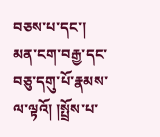བཅས་པ་དང་། མན་ངག་བརྒྱ་དང་བཅུ་དགུ་པོ་རྣམས་ལ་ལྟའོ། །སྤྲོས་པ་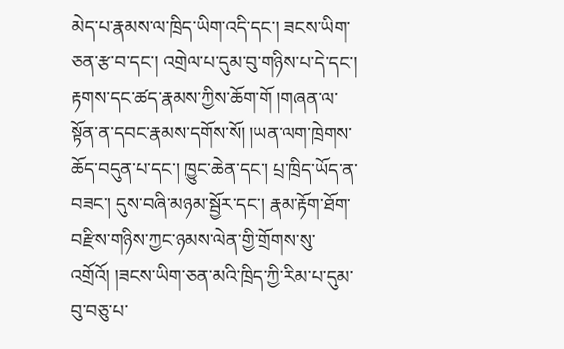མེད་པ་རྣམས་ལ་ཁྲིད་ཡིག་འདི་དང་། ཟངས་ཡིག་ཅན་རྩ་བ་དང་། འགྲེལ་པ་དུམ་བུ་གཉིས་པ་དེ་དང་། རྟགས་དང་ཚད་རྣམས་ཀྱིས་ཆོག་གོ །གཞན་ལ་སྟོན་ན་དབང་རྣམས་དགོས་སོ། །ཡན་ལག་ཁྲེགས་ཆོད་བདུན་པ་དང་། ཁྱུང་ཆེན་དང་། པྲ་ཁྲིད་ཡོད་ན་བཟང་། དུས་བཞི་མཉམ་སྦྱོར་དང་། རྣམ་རྟོག་ཐོག་བརྫིས་གཉིས་ཀྱང་ཉམས་ལེན་གྱི་གྲོགས་སུ་འགྲོའོ། །ཟངས་ཡིག་ཅན་མའི་ཁྲིད་ཀྱི་རིམ་པ་དུམ་བུ་བཅུ་པ་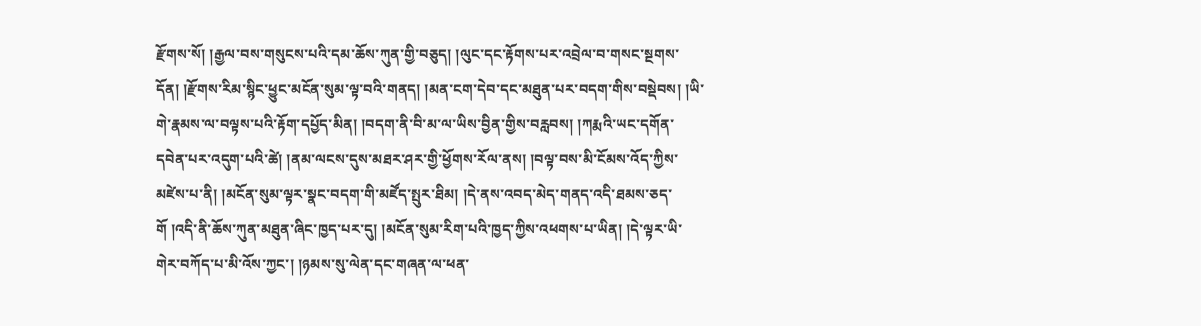རྫོགས་སོ། །རྒྱལ་བས་གསུངས་པའི་དམ་ཆོས་ཀུན་གྱི་བཅུད། །ལུང་དང་རྟོགས་པར་འབྲེལ་བ་གསང་སྔགས་དོན། །རྫོགས་རིམ་སྙིང་ཕྱུང་མངོན་སུམ་ལྟ་བའི་གནད། །མན་ངག་དེབ་དང་མཐུན་པར་བདག་གིས་བསྡེབས། །ཡི་གེ་རྣམས་ལ་བལྟས་པའི་རྟོག་དཔྱོད་མིན། །བདག་ནི་བི་མ་ལ་ཡིས་བྱིན་གྱིས་བརླབས། །ཀརྨའི་ཡང་དགོན་དབེན་པར་འདུག་པའི་ཚེ། །ནམ་ལངས་དུས་མཐར་ཤར་གྱི་ཕྱོགས་རོལ་ནས། །བལྟ་བས་མི་ངོམས་འོད་ཀྱིས་མཛེས་པ་ནི། །མངོན་སུམ་ལྟར་སྣང་བདག་གི་མཛོད་སྤུར་ཐིམ། །དེ་ནས་འབད་མེད་གནད་འདི་ཐམས་ཅད་གོ །འདི་ནི་ཆོས་ཀུན་མཐུན་ཞིང་ཁྱད་པར་དུ། །མངོན་སུམ་རིག་པའི་ཁྱད་ཀྱིས་འཕགས་པ་ཡིན། །དེ་ལྟར་ཡི་གེར་བཀོད་པ་མི་འོས་ཀྱང་། །ཉམས་སུ་ལེན་དང་གཞན་ལ་ཕན་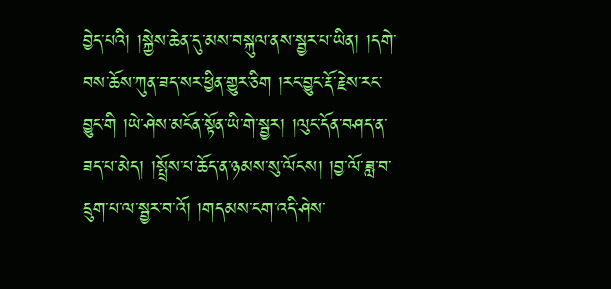བྱེད་པའི། །སྐྱེས་ཆེན་དུ་མས་བསྐུལ་ནས་སྦྱར་པ་ཡིན། །དགེ་བས་ཆོས་ཀུན་ཟད་སར་ཕྱིན་གྱུར་ཅིག །རང་བྱུང་རྡོ་རྗེས་རང་བྱུང་གི །ཡེ་ཤེས་མངོན་སྟོན་ཡི་གེ་སྦྱར། །ལུང་དོན་བཤད་ན་ཟད་པ་མེད། །སྤྲོས་པ་ཆོད་ན་ཉམས་སུ་ལོངས། །བྱ་ལོ་ཟླ་བ་དྲུག་པ་ལ་སྦྱར་བ་འོ། །གདམས་ངག་འདི་ཤེས་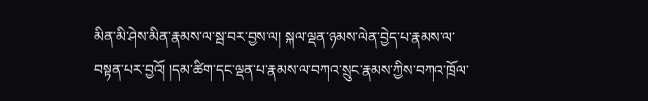མིན་མི་ཤེས་མིན་རྣམས་ལ་སྦ་བར་བྱས་ལ། སྐལ་ལྡན་ཉམས་ལེན་བྱེད་པ་རྣམས་ལ་བསྟན་པར་བྱའོ། །དམ་ཚིག་དང་ལྡན་པ་རྣམས་ལ་བཀའ་སྲུང་རྣམས་ཀྱིས་བཀའ་ཁྲོལ་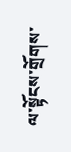ལ་སྟོངས་གྲོགས་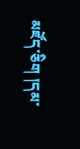མཛོད་ཅིག །དམ་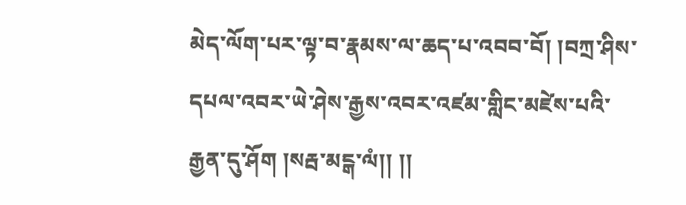མེད་ལོག་པར་ལྟ་བ་རྣམས་ལ་ཆད་པ་འབབ་བོ། །བཀྲ་ཤིས་དཔལ་འབར་ཡེ་ཤེས་རྒྱས་འབར་འཛམ་གླིང་མཛེས་པའི་རྒྱན་དུ་ཤོག །སརྦ་མངྒ་ལཾ།། །།